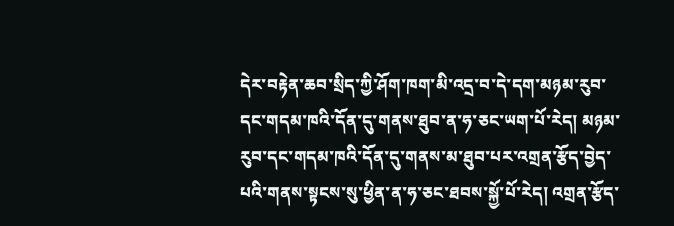དེར་བརྟེན་ཆབ་སྲིད་ཀྱི་ཤོག་ཁག་མི་འདྲ་བ་དེ་དག་མཉམ་རུབ་དང་གདམ་ཁའི་དོན་དུ་གནས་ཐུབ་ན་ཧ་ཅང་ཡག་པོ་རེད། མཉམ་རུབ་དང་གདམ་ཁའི་དོན་དུ་གནས་མ་ཐུབ་པར་འགྲན་རྩོད་བྱེད་པའི་གནས་སྟངས་སུ་ཕྱིན་ན་ཧ་ཅང་ཐབས་སྐྱོ་པོ་རེད། འགྲན་རྩོད་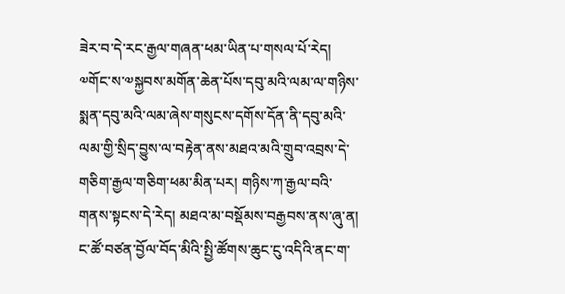ཟེར་བ་དེ་རང་རྒྱལ་གཞན་ཕམ་ཡིན་པ་གསལ་པོ་རེད། ༧གོང་ས་༧སྐྱབས་མགོན་ཆེན་པོས་དབུ་མའི་ལམ་ལ་གཉིས་སྨན་དབུ་མའི་ལམ་ཞེས་གསུངས་དགོས་དོན་ནི་དབུ་མའི་ལམ་གྱི་སྲིད་བྱུས་ལ་བརྟེན་ནས་མཐའ་མའི་གྲུབ་འབྲས་དེ་གཅིག་རྒྱལ་གཅིག་ཕམ་མིན་པར། གཉིས་ཀ་རྒྱལ་བའི་གནས་སྟངས་དེ་རེད། མཐའ་མ་བསྡོམས་བརྒྱབས་ནས་ཞུ་ན། ང་ཚོ་བཙན་བྱོལ་བོད་མིའི་སྤྱི་ཚོགས་ཆུང་ངུ་འདིའི་ནང་ག་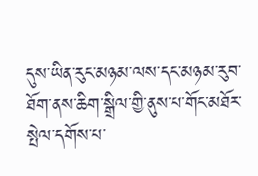དུས་ཡིན་རུང་མཉམ་ལས་དང་མཉམ་རུབ་ཐོག་ནས་ཆིག་སྒྲིལ་གྱི་ནུས་པ་གོང་མཐོར་སྤེལ་དགོས་པ་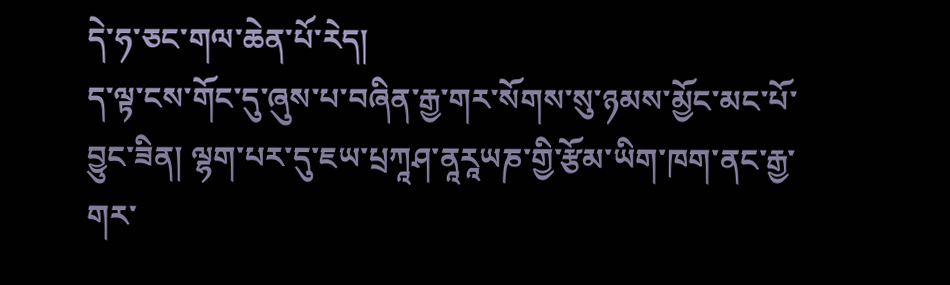དེ་ཧ་ཅང་གལ་ཆེན་པོ་རེད།
ད་ལྟ་ངས་གོང་དུ་ཞུས་པ་བཞིན་རྒྱ་གར་སོགས་སུ་ཉམས་མྱོང་མང་པོ་བྱུང་ཟིན། ལྷག་པར་དུ་ཇཡ་པྲཀཱཤ་ནཱརཱཡཎ་གྱི་རྩོམ་ཡིག་ཁག་ནང་རྒྱ་གར་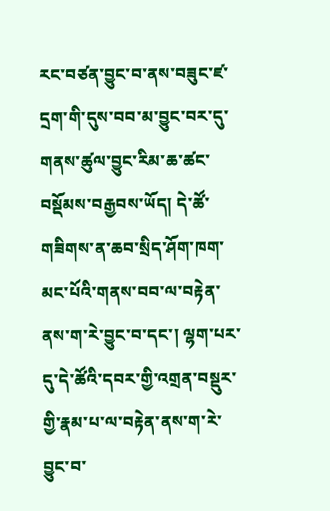རང་བཙན་བྱུང་བ་ནས་བཟུང་ཛ་དྲག་གི་དུས་བབ་མ་བྱུང་བར་དུ་གནས་ཚུལ་བྱུང་རིམ་ཆ་ཚང་བསྡོམས་བརྒྱབས་ཡོད། དེ་ཚོ་གཟིགས་ན་ཆབ་སྲིད་ཤོག་ཁག་མང་པོའི་གནས་བབ་ལ་བརྟེན་ནས་ག་རེ་བྱུང་བ་དང་། ལྷག་པར་དུ་དེ་ཚོའི་དབར་གྱི་འགྲན་བསྡུར་གྱི་རྣམ་པ་ལ་བརྟེན་ནས་ག་རེ་བྱུང་བ་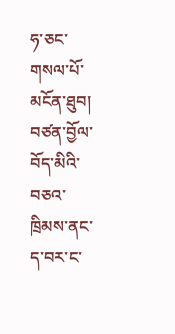ཧ་ཅང་གསལ་པོ་མངོན་ཐུབ།
བཙན་བྱོལ་བོད་མིའི་བཅའ་ཁྲིམས་ནང་ད་བར་ང་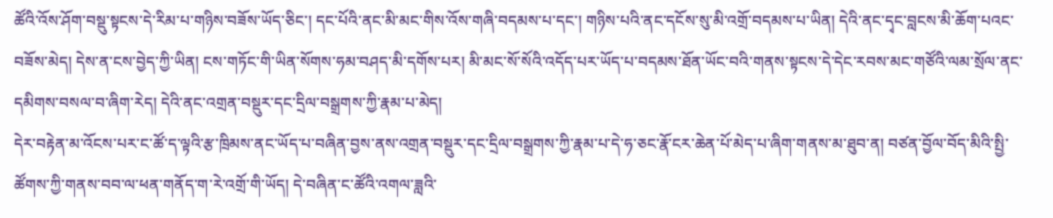ཚོའི་འོས་ཤོག་བསྡུ་སྟངས་དེ་རིམ་པ་གཉིས་བཟོས་ཡོད་ཅིང་། དང་པོའི་ནང་མི་མང་གིས་འོས་གཞི་བདམས་པ་དང་། གཉིས་པའི་ནང་དངོས་སུ་མི་འགྲོ་བདམས་པ་ཡིན། དེའི་ནང་དྭང་བླངས་མི་ཆོག་པའང་བཟོས་མེད། དེས་ན་ངས་བྱེད་ཀྱི་ཡིན། ངས་གཏོང་གི་ཡིན་སོགས་ཧམ་བཤད་མི་དགོས་པར། མི་མང་སོ་སོའི་འདོད་པར་ཡོད་པ་བདམས་ཐོན་ཡོང་བའི་གནས་སྟངས་དེ་དེང་རབས་མང་གཙོའི་ལམ་སྲོལ་ནང་དམིགས་བསལ་བ་ཞིག་རེད། དེའི་ནང་འགྲན་བསྡུར་དང་དྲིལ་བསྒྲགས་ཀྱི་རྣམ་པ་མེད།
དེར་བརྟེན་མ་འོངས་པར་ང་ཚོ་ད་ལྟའི་རྩ་ཁྲིམས་ནང་ཡོད་པ་བཞིན་བྱས་ནས་འགྲན་བསྡུར་དང་དྲིལ་བསྒྲགས་ཀྱི་རྣམ་པ་དེ་ཧ་ཅང་རྣོ་ངར་ཆེན་པོ་མེད་པ་ཞིག་གནས་མ་ཐུབ་ན། བཙན་བྱོལ་བོད་མིའི་སྤྱི་ཚོགས་ཀྱི་གནས་བབ་ལ་ཕན་གནོད་ག་རེ་འགྲོ་གི་ཡོད། དེ་བཞིན་ང་ཚོའི་འགལ་ཟླའི་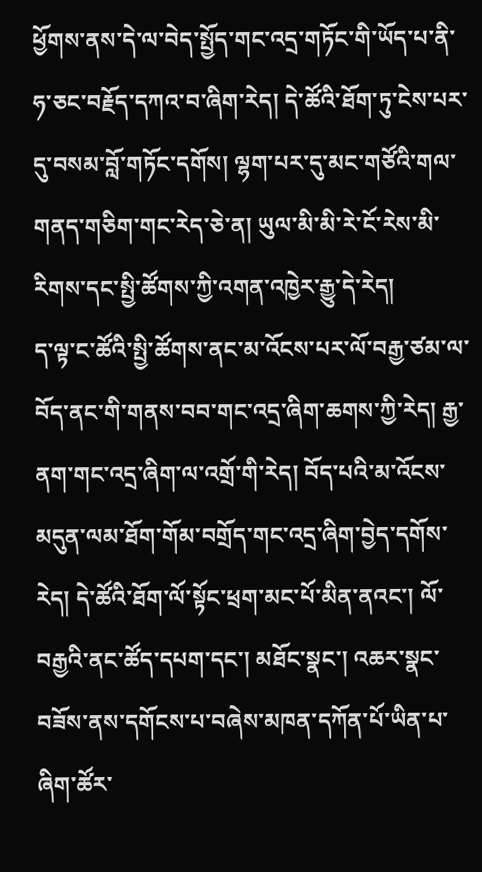ཕྱོགས་ནས་དེ་ལ་བེད་སྤྱོད་གང་འདྲ་གཏོང་གི་ཡོད་པ་ནི་ཧ་ཅང་བརྗོད་དཀའ་བ་ཞིག་རེད། དེ་ཚོའི་ཐོག་ཏུ་ངེས་པར་དུ་བསམ་བློ་གཏོང་དགོས། ལྷག་པར་དུ་མང་གཙོའི་གལ་གནད་གཅིག་གང་རེད་ཅེ་ན། ཡུལ་མི་མི་རེ་ངོ་རེས་མི་རིགས་དང་སྤྱི་ཚོགས་ཀྱི་འགན་འཁྱེར་རྒྱུ་དེ་རེད།
ད་ལྟ་ང་ཚོའི་སྤྱི་ཚོགས་ནང་མ་འོངས་པར་ལོ་བརྒྱ་ཙམ་ལ་བོད་ནང་གི་གནས་བབ་གང་འདྲ་ཞིག་ཆགས་ཀྱི་རེད། རྒྱ་ནག་གང་འདྲ་ཞིག་ལ་འགྲོ་གི་རེད། བོད་པའི་མ་འོངས་མདུན་ལམ་ཐོག་གོམ་བགྲོད་གང་འདྲ་ཞིག་བྱེད་དགོས་རེད། དེ་ཚོའི་ཐོག་ལོ་སྟོང་ཕྲག་མང་པོ་མིན་ནའང་། ལོ་བརྒྱའི་ནང་ཚོད་དཔག་དང་། མཐོང་སྣང་། འཆར་སྣང་བཟོས་ནས་དགོངས་པ་བཞེས་མཁན་དཀོན་པོ་ཡིན་པ་ཞིག་ཚོར་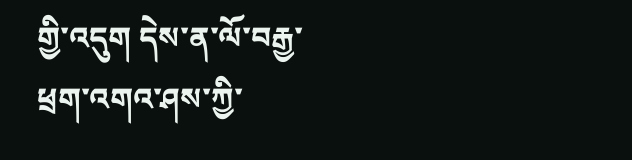གྱི་འདུག དེས་ན་ལོ་བརྒྱ་ཕྲག་འགའ་ཤས་ཀྱི་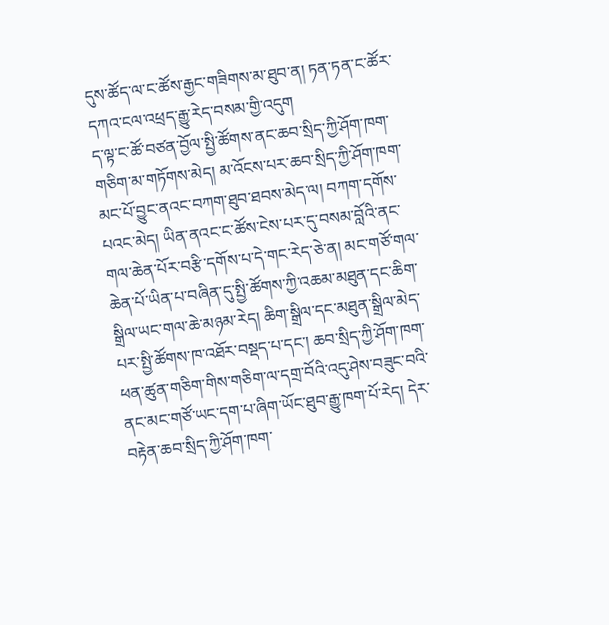དུས་ཚོད་ལ་ང་ཚོས་རྒྱང་གཟིགས་མ་ཐུབ་ན། ཏན་ཏན་ང་ཚོར་དཀའ་ངལ་འཕྲད་རྒྱུ་རེད་བསམ་གྱི་འདུག
ད་ལྟ་ང་ཚོ་བཙན་བྱོལ་སྤྱི་ཚོགས་ནང་ཆབ་སྲིད་ཀྱི་ཤོག་ཁག་གཅིག་མ་གཏོགས་མེད། མ་འོངས་པར་ཆབ་སྲིད་ཀྱི་ཤོག་ཁག་མང་པོ་བྱུང་ནའང་བཀག་ཐུབ་ཐབས་མེད་ལ། བཀག་དགོས་པའང་མེད། ཡིན་ནའང་ང་ཚོས་ངེས་པར་དུ་བསམ་བློའི་ནང་གལ་ཆེན་པོར་བརྩི་དགོས་པ་དེ་གང་རེད་ཅེ་ན། མང་གཙོ་གལ་ཆེན་པོ་ཡིན་པ་བཞིན་དུ་སྤྱི་ཚོགས་ཀྱི་འཆམ་མཐུན་དང་ཆིག་སྒྲིལ་ཡང་གལ་ཆེ་མཉམ་རེད། ཆིག་སྒྲིལ་དང་མཐུན་སྒྲིལ་མེད་པར་སྤྱི་ཚོགས་ཁ་འཐོར་བསྡད་པ་དང་། ཆབ་སྲིད་ཀྱི་ཤོག་ཁག་ཕན་ཚུན་གཅིག་གིས་གཅིག་ལ་དགྲ་བོའི་འདུ་ཤེས་བཟུང་བའི་ནང་མང་གཙོ་ཡང་དག་པ་ཞིག་ཡོང་ཐུབ་རྒྱུ་ཁག་པོ་རེད། དེར་བརྟེན་ཆབ་སྲིད་ཀྱི་ཤོག་ཁག་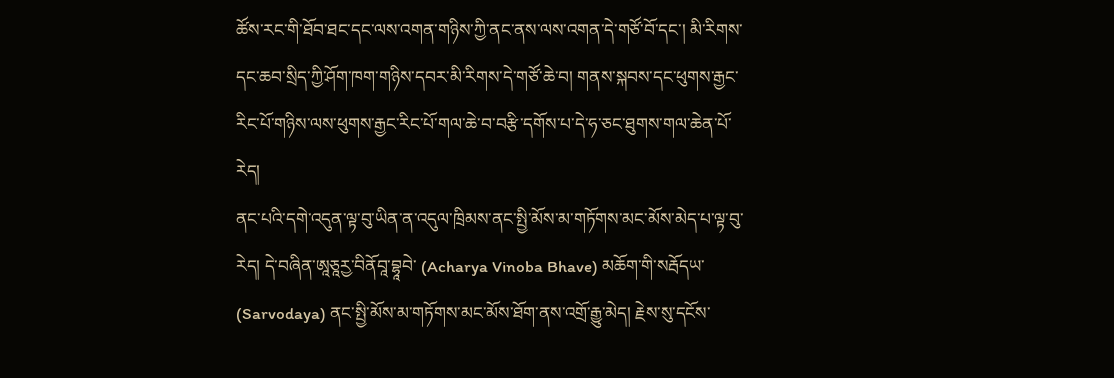ཚོས་རང་གི་ཐོབ་ཐང་དང་ལས་འགན་གཉིས་ཀྱི་ནང་ནས་ལས་འགན་དེ་གཙོ་བོ་དང་། མི་རིགས་དང་ཆབ་སྲིད་ཀྱི་ཤོག་ཁག་གཉིས་དབར་མི་རིགས་དེ་གཙོ་ཆེ་བ། གནས་སྐབས་དང་ཕུགས་རྒྱང་རིང་པོ་གཉིས་ལས་ཕུགས་རྒྱང་རིང་པོ་གལ་ཆེ་བ་བརྩི་དགོས་པ་དེ་ཧ་ཅང་ཐུགས་གལ་ཆེན་པོ་རེད།
ནང་པའི་དགེ་འདུན་ལྟ་བུ་ཡིན་ན་འདུལ་ཁྲིམས་ནང་སྤྱི་མོས་མ་གཏོགས་མང་མོས་མེད་པ་ལྟ་བུ་རེད། དེ་བཞིན་ཨཱཅཱརྱ་བིནོབཱ་བྷཱབེ་ (Acharya Vinoba Bhave) མཆོག་གི་སརྦོདཡ་ (Sarvodaya) ནང་སྤྱི་མོས་མ་གཏོགས་མང་མོས་ཐོག་ནས་འགྲོ་རྒྱུ་མེད། རྗེས་སུ་དངོས་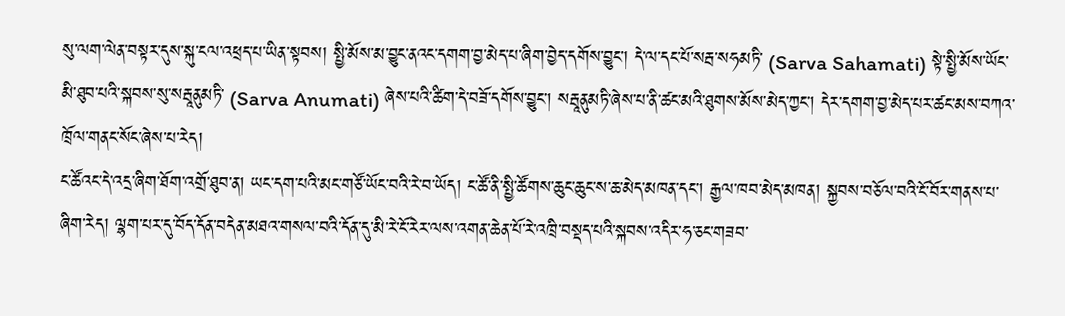སུ་ལག་ལེན་བསྟར་དུས་སྐུ་ངལ་འཕྲད་པ་ཡིན་སྟབས། སྤྱི་མོས་མ་བྱུང་ནའང་དགག་བྱ་མེད་པ་ཞིག་བྱེད་དགོས་བྱུང་། དེ་ལ་དང་པོ་སརྦ་སཧམཏི་ (Sarva Sahamati) སྟེ་སྤྱི་མོས་ཡོང་མི་ཐུབ་པའི་སྐབས་སུ་སརྦཱནུམཏི་ (Sarva Anumati) ཞེས་པའི་ཚིག་དེ་བཟོ་དགོས་བྱུང་། སརྦཱནུམཏི་ཞེས་པ་ནི་ཚང་མའི་ཐུགས་མོས་མེད་ཀྱང་། དེར་དགག་བྱ་མེད་པར་ཚང་མས་བཀའ་ཁྲོལ་གནང་སོང་ཞེས་པ་རེད།
ང་ཚོའང་དེ་འདྲ་ཞིག་ཐོག་འགྲོ་ཐུབ་ན། ཡང་དག་པའི་མང་གཙོ་ཡོང་བའི་རེ་བ་ཡོད། ང་ཚོ་ནི་སྤྱི་ཚོགས་ཆུང་ཆུང་ས་ཆ་མེད་མཁན་དང་། རྒྱལ་ཁབ་མེད་མཁན། སྐྱབས་བཅོལ་བའི་ངོ་བོར་གནས་པ་ཞིག་རེད། ལྷག་པར་དུ་བོད་དོན་བདེན་མཐའ་གསལ་བའི་དོན་དུ་མི་རེ་ངོ་རེར་ལས་འགན་ཆེན་པོ་རེ་འཁྲི་བསྡད་པའི་སྐབས་འདིར་ཧ་ཅང་གཟབ་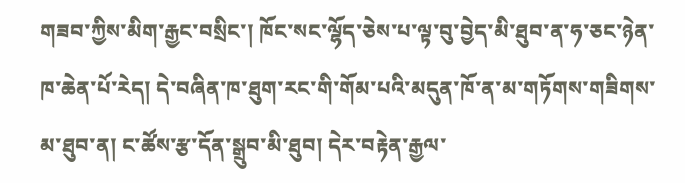གཟབ་ཀྱིས་མིག་རྒྱང་བསྲིང་། ཁོང་སང་ལྷོད་ཅེས་པ་ལྟ་བུ་བྱེད་མི་ཐུབ་ན་ཧ་ཅང་ཉེན་ཁ་ཆེན་པོ་རེད། དེ་བཞིན་ཁ་ཐུག་རང་གི་གོམ་པའི་མདུན་ཁོ་ན་མ་གཏོགས་གཟིགས་མ་ཐུབ་ན། ང་ཚོས་རྩ་དོན་སྒྲུབ་མི་ཐུབ། དེར་བརྟེན་རྒྱལ་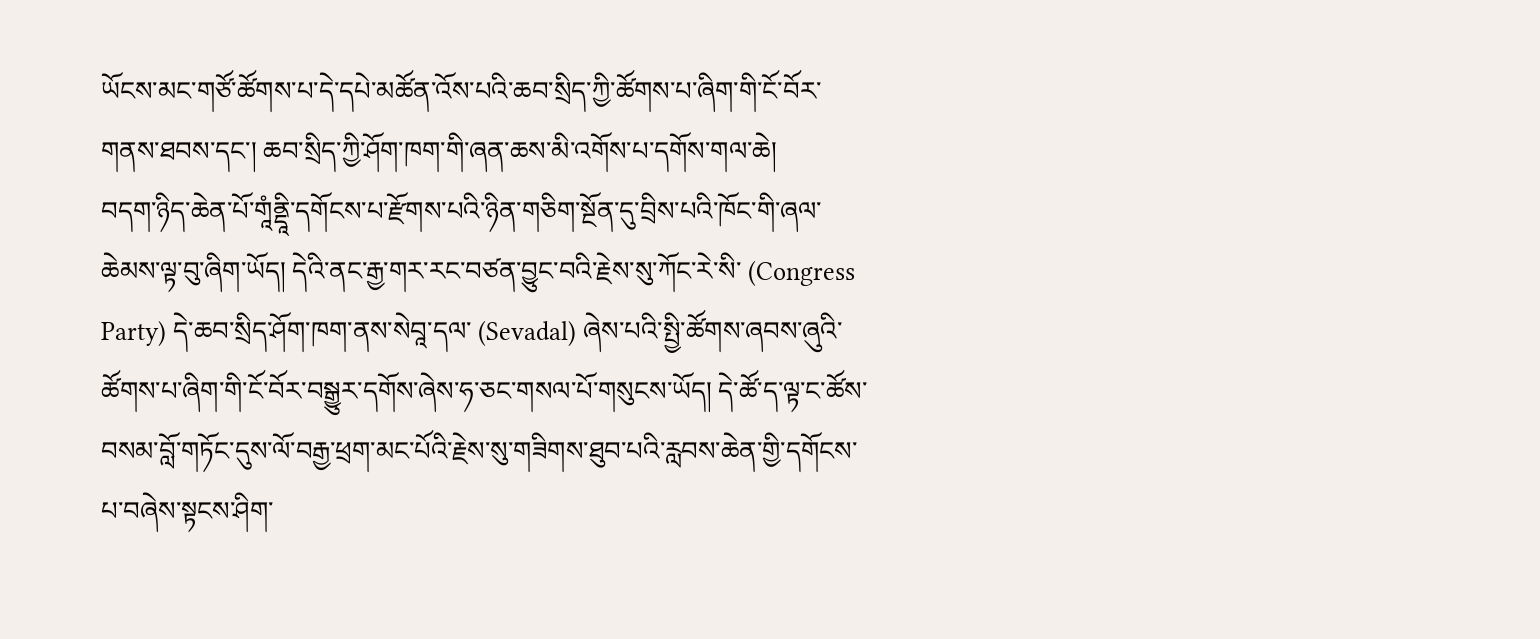ཡོངས་མང་གཙོ་ཚོགས་པ་དེ་དཔེ་མཚོན་འོས་པའི་ཆབ་སྲིད་ཀྱི་ཚོགས་པ་ཞིག་གི་ངོ་བོར་གནས་ཐབས་དང་། ཆབ་སྲིད་ཀྱི་ཤོག་ཁག་གི་ཞན་ཆས་མི་འགོས་པ་དགོས་གལ་ཆེ།
བདག་ཉིད་ཆེན་པོ་གཱཾནྡཱི་དགོངས་པ་རྫོགས་པའི་ཉིན་གཅིག་སྔོན་དུ་བྲིས་པའི་ཁོང་གི་ཞལ་ཆེམས་ལྟ་བུ་ཞིག་ཡོད། དེའི་ནང་རྒྱ་གར་རང་བཙན་བྱུང་བའི་རྗེས་སུ་ཀོང་རེ་སི་ (Congress Party) དེ་ཆབ་སྲིད་ཤོག་ཁག་ནས་སེབཱ་དལ་ (Sevadal) ཞེས་པའི་སྤྱི་ཚོགས་ཞབས་ཞུའི་ཚོགས་པ་ཞིག་གི་ངོ་བོར་བསྒྱུར་དགོས་ཞེས་ཧ་ཅང་གསལ་པོ་གསུངས་ཡོད། དེ་ཚོ་ད་ལྟ་ང་ཚོས་བསམ་བློ་གཏོང་དུས་ལོ་བརྒྱ་ཕྲག་མང་པོའི་རྗེས་སུ་གཟིགས་ཐུབ་པའི་རླབས་ཆེན་གྱི་དགོངས་པ་བཞེས་སྟངས་ཤིག་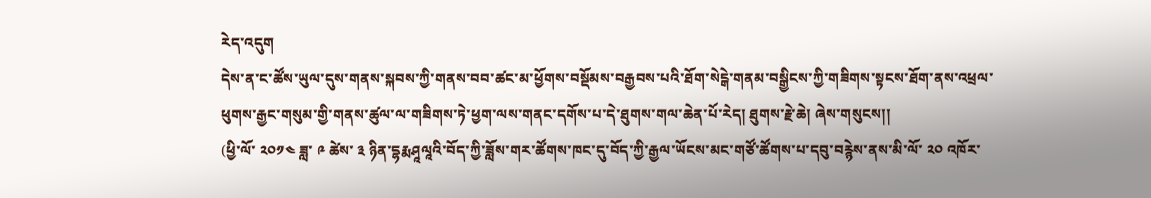རེད་འདུག
དེས་ན་ང་ཚོས་ཡུལ་དུས་གནས་སྐབས་ཀྱི་གནས་བབ་ཚང་མ་ཕྱོགས་བསྡོམས་བརྒྱབས་པའི་ཐོག་སེངྒེ་གནམ་བསྒྱིངས་ཀྱི་གཟིགས་སྟངས་ཐོག་ནས་འཕྲལ་ཕུགས་རྒྱང་གསུམ་གྱི་གནས་ཚུལ་ལ་གཟིགས་ཏེ་ཕྱག་ལས་གནང་དགོས་པ་དེ་ཐུགས་གལ་ཆེན་པོ་རེད། ཐུགས་རྗེ་ཆེ། ཞེས་གསུངས།།
(ཕྱི་ལོ་ ༢༠༡༤ ཟླ་ ༩ ཚེས་ ༣ ཉིན་དྷརྨཤཱལཱའི་བོད་ཀྱི་ཟློས་གར་ཚོགས་ཁང་དུ་བོད་ཀྱི་རྒྱལ་ཡོངས་མང་གཙོ་ཚོགས་པ་དབུ་བརྙེས་ནས་མི་ལོ་ ༢༠ འཁོར་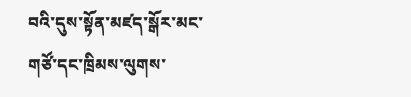བའི་དུས་སྟོན་མཛད་སྒོར་མང་གཙོ་དང་ཁྲིམས་ལུགས་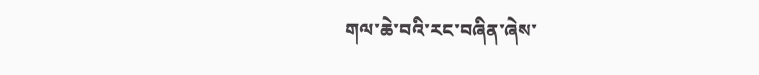གལ་ཆེ་བའི་རང་བཞིན་ཞེས་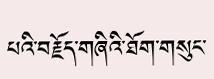པའི་བརྗོད་གཞིའི་ཐོག་གསུང་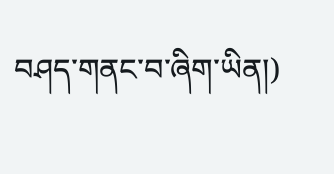བཤད་གནང་བ་ཞིག་ཡིན།)